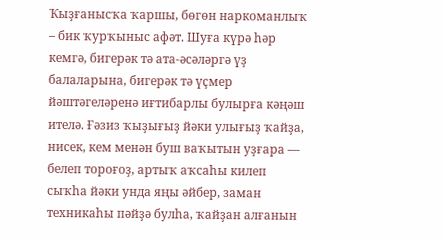Ҡыҙғанысҡа ҡаршы, бөгөн наркоманлыҡ – бик ҡурҡыныс афәт. Шуға күрә һәр кемгә, бигерәк тә ата-әсәләргә үҙ балаларына, бигерәк тә үҫмер йәштәгеләренә иғтибарлы булырға кәңәш ителә. Ғәзиз ҡыҙығыҙ йәки улығыҙ ҡайҙа, нисек, кем менән буш ваҡытын уҙғара — белеп тороғоҙ, артыҡ аҡсаһы килеп сыҡһа йәки унда яңы әйбер, заман техникаһы пәйҙә булһа, ҡайҙан алғанын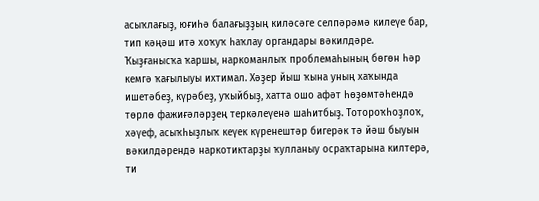асыҡлағыҙ, юғиһә балағыҙҙың киләсәге селпәрәмә килеүе бар, тип кәңәш итә хоҡуҡ һаҡлау органдары вәкилдәре.
Ҡыҙғанысҡа ҡаршы, наркоманлыҡ проблемаһының бөгөн һәр кемгә ҡағылыуы ихтимал. Хәҙер йыш ҡына уның хаҡында ишетәбеҙ, күрәбеҙ, уҡыйбыҙ, хатта ошо афәт һөҙөмтәһендә төрлө фажиғәләрҙең теркәлеүенә шаһитбыҙ. Тотороҡһоҙлоҡ, хәүеф, асыҡһыҙлыҡ кеүек күренештәр бигерәк тә йәш быуын вәкилдәрендә наркотиктарҙы ҡулланыу осраҡтарына килтерә, ти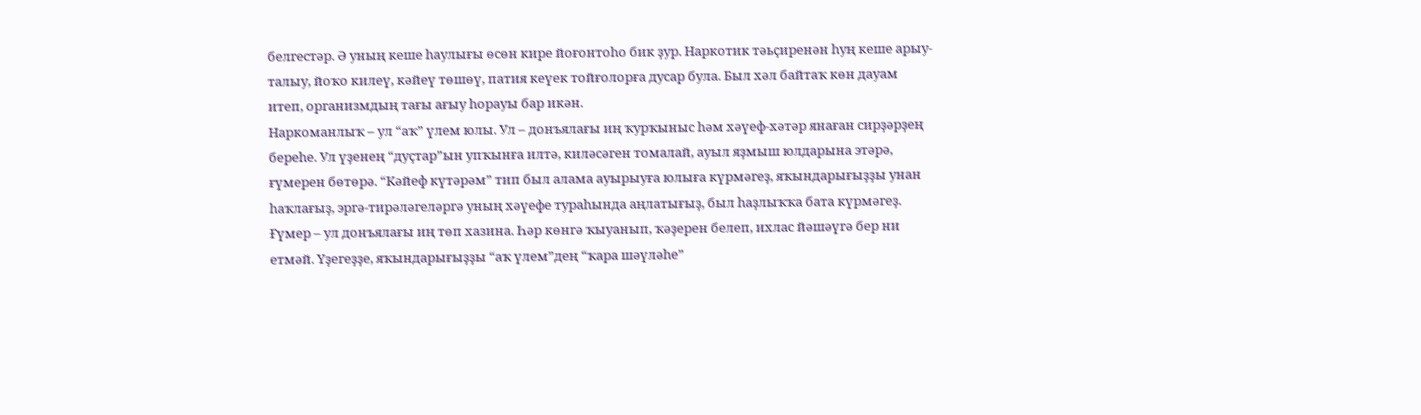белгестәр. Ә уның кеше һаулығы өсөн кире йоғонтоһо бик ҙур. Наркотик тәьҫиренән һуң кеше арыу-талыу, йоҡо килеү, кәйеү төшөү, патия кеүек тойғолорға дусар була. Был хәл байтаҡ көн дауам итеп, организмдың тағы ағыу һорауы бар икән.
Наркоманлыҡ – ул “аҡ” үлем юлы. Ул – донъялағы иң ҡурҡыныс һәм хәүеф-хәтәр янаған сирҙәрҙең береһе. Ул үҙенең “дуҫтар”ын упҡынға илтә, киләсәген томалай, ауыл яҙмыш юлдарына этәрә, ғүмерен бөтөрә. “Кәйеф күтәрәм” тип был алама ауырыуға юлыға күрмәгеҙ, яҡындарығыҙҙы унан һаҡлағыҙ, эргә-тирәләгеләргә уның хәүефе тураһында аңлатығыҙ, был һаҙлыҡҡа бата күрмәгеҙ.
Ғүмер – ул донъялағы иң төп хазина. Һәр көнгә ҡыуанып, ҡәҙерен белеп, ихлас йәшәүгә бер ни етмәй. Үҙегеҙҙе, яҡындарығыҙҙы “аҡ үлем”дең “ҡара шәүләһе”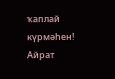ҡаплай күрмәһен!
Айрат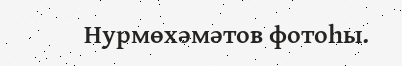Нурмөхәмәтов фотоһы.